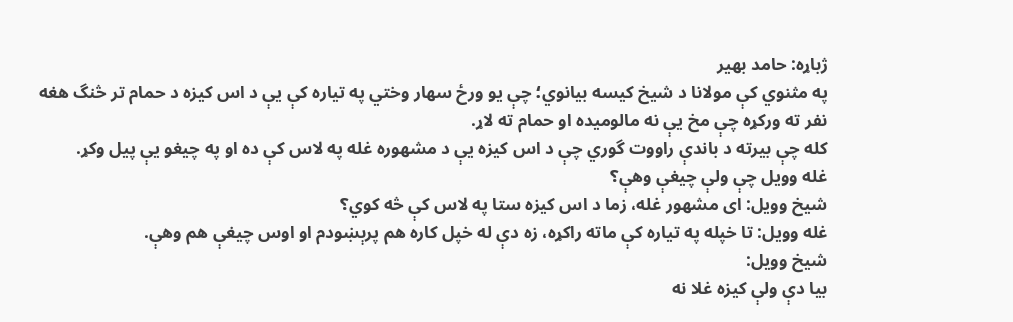ژباړه: حامد بهیر
په مثنوي کې مولانا د شیخ کیسه بیانوي؛ چې یو ورځ سهار وختي په تیاره کې یې د اس کیزه د حمام تر څنگ هغه نفر ته ورکړه چې مخ یې نه مالومیده او حمام ته لاړ.
کله چې بیرته د باندې راووت گوري چې د اس کیزه یې د مشهوره غله په لاس کې ده او په چیغو یې پیل وکړ.
غله وویل چې ولې چیغې وهې؟
شیخ وویل: ای مشهور غله، زما د اس کیزه ستا په لاس کې څه کوي؟
غله وویل: تا خپله په تیاره کې ماته راکړه، زه دې له خپل کاره هم پرېښودم او اوس چیغې هم وهې.
شیخ وویل:
بیا دې ولې کیزه غلا نه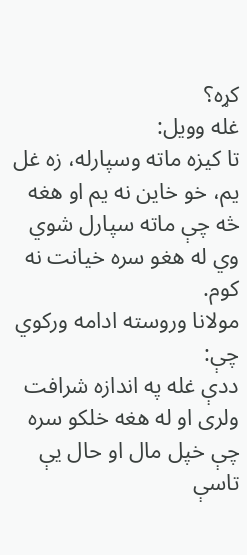کړه؟
غله وویل:
تا کیزه ماته وسپارله، زه غل یم، خو خاین نه یم او هغه څه چې ماته سپارل شوي وي له هغو سره خیانت نه کوم.
مولانا وروسته ادامه ورکوي چې:
ددې غله په اندازه شرافت ولری او له هغه خلکو سره چې خپل مال او حال یې تاسې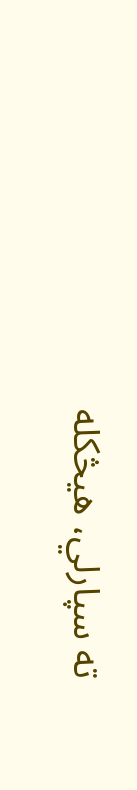ته سپارلي، هیڅکله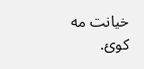خیانت مه کوئ.